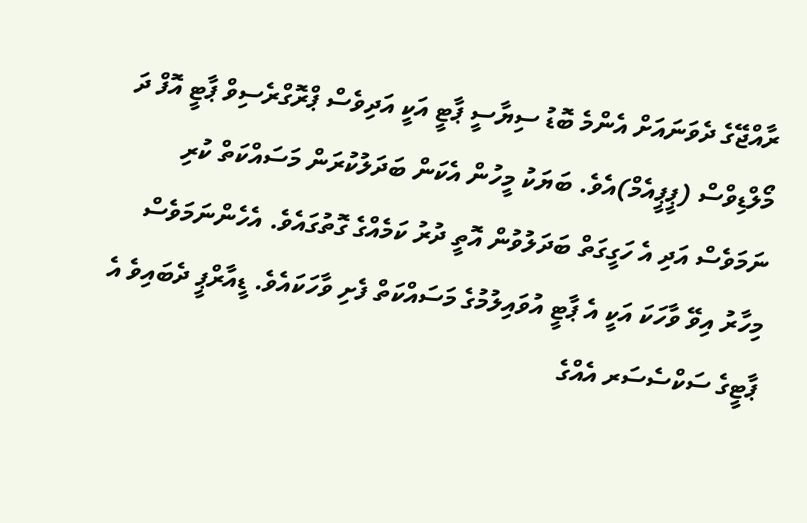ރާއްޖޭގެ ދެވަނައަށް އެންމެ ބޮޑު ސިޔާސީ ޕާޓީ އަކީ އަދިވެސް ޕްރޮގްރެސިވް ޕާޓީ އޮފް ދަ މޯލްޑިވްސް (ޕީޕީއެމް)އެވެ. ބަޔަކު މީހުން އެކަން ބަދަލުކުރަން މަސައްކަތް ކުރި ނަމަވެސް އަދި އެ ހަގީގަތް ބަދަލުވުން އޮތީ ދުރު ކަމެއްގެ ގޮތުގައެވެ. އެހެންނަމަވެސް މިހާރު އިވޭ ވާހަކަ އަކީ އެ ޕާޓީ އުވައިލުމުގެ މަސައްކަތް ފެށި ވާހަކައެވެ. ޑީއާރްޕީ ދެބައިވެ އެ ޕާޓީގެ ސަކްސެސަރ އެއްގެ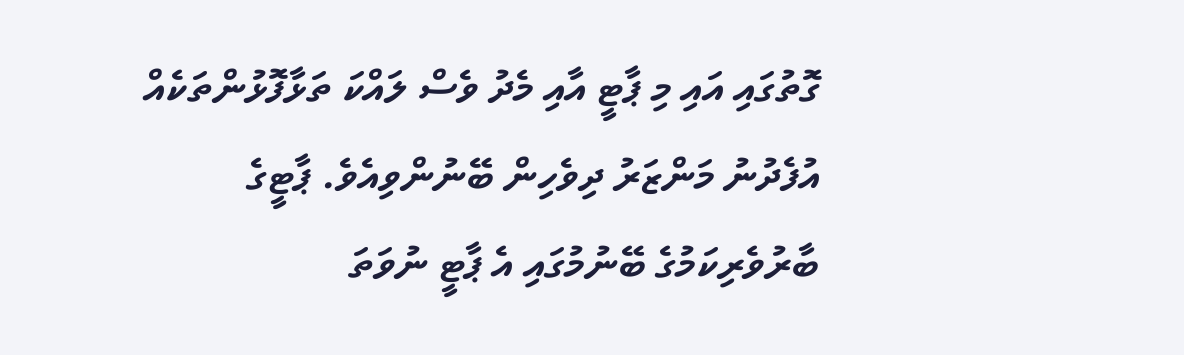ގޮތުގައި އައި މި ޕާޓީ އާއި މެދު ވެސް ލައްކަ ތަޅާފޮޅުންތަކެއް އުފެދުނު މަންޒަރު ދިވެހިން ބޭނުންވިއެވެ. ޕާޓީގެ ބާރުވެރިކަމުގެ ބޭނުމުގައި އެ ޕާޓީ ނުވަތަ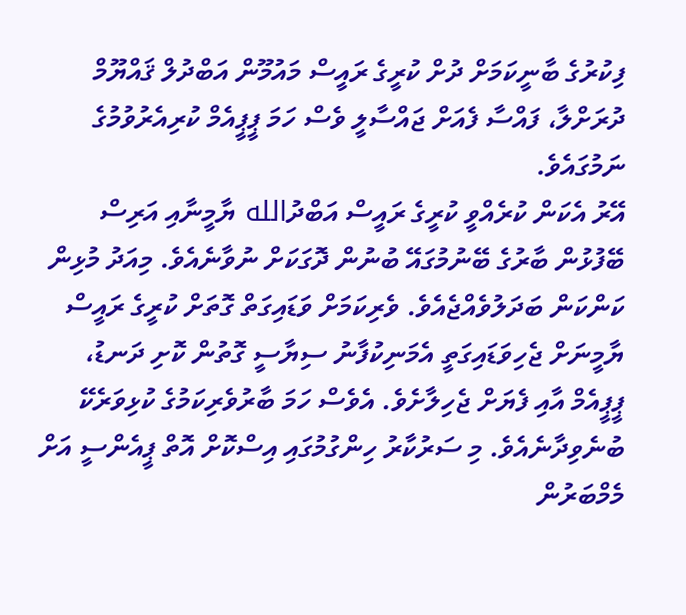ފިކުރުގެ ބާނީކަމަށް ދުށް ކުރީގެ ރައީސް މައުމޫން އަބްދުލް ޤައްޔޫމް ދުރަށްލާ، ފައްސާ ފެއަށް ޖައްސާލީ ވެސް ހަމަ ޕީޕީއެމް ކުރިއެރުވުމުގެ ނަމުގައެވެ.
އޭރު އެކަން ކުރެއްވީ ކުރީގެ ރައީސް އަބްދުالله ޔާމީނާއި އަރިސް ބޭފުޅުން ބާރުގެ ބޭނުމުގައޭ ބުނުން ދޮގަކަށް ނުވާނެއެވެ. މިއަދު މުޅިން ކަންކަން ބަދަލުވެއްޖެއެވެ. ވެރިކަމަށް ވަޑައިގަތް ގޮތަށް ކުރީގެ ރައީސް ޔާމީނަށް ޖެހިވަޑައިގަތީ އެމަނިކުފާނު ސިޔާސީ ގޮތުން ކޮށި ދަނޑު، ޕީޕީއެމް އާއި ފެޔަށް ޖެހިލާށެވެ. އެވެސް ހަމަ ބާރުވެރިކަމުގެ ކުޅިވަރެކޭ ބުނެވިދާނެއެވެ. މި ސަރުކާރު ހިންގުމުގައި އިސްކޮށް އޮތް ޕީއެންސީ އަށް މެމްބަރުން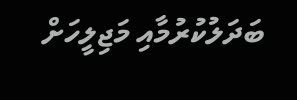ބަދަލުކުރުމާއި މަޖިލީހަށް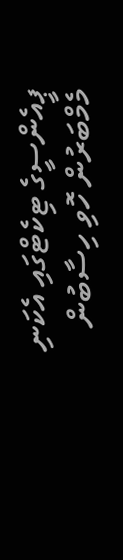ޕީއެންސީގެ ޓިކެޓްގައި އެކަނި މެމްބަރުން ހޮވި ހިސާބުން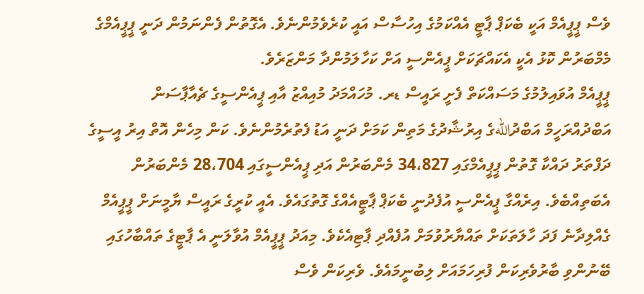ވެސް ޕީޕީއެމް އަކީ ބެކަޕް ޕާޓީ އެއްކަމުގެ އިހުސާސް އައީ ކުރެވެމުންނެވެ. އެގޮތުން ފެންނަމުން ދަނީ ޕީޕީއެމްގެ މެމްބަރުން ކޮޅު އެކީ އެކައްޗަކަށް ޕީއެންސީ އަށް ކަހާލަމުންދާ މަންޒަރެވެ.
ޕީޕީއެމް އުވައިލުމުގެ މަސައްކަތް ފެށީ ރައީސް ޑރ. މުހައްމަދު މުއިއްޒު އާއި ޕީއެންސީގެ ޗެއާޕާސަން އަބްދުއްރަހީމް އަބްދުاللهގެ އިރުޝާދުގެ މަތިން ކަމަށް ދަނީ އަޑު ފެތުރެމުންނެވެ. ކަން މިހެން އޮތް އިރު އީސީގެ ދަފްތަރު ދައްކާ ގޮތުން ޕީޕީއެމްގައި 34،827 މެންބަރުން އަދި ޕީއެންސީގައި 28،704 މެންބަރުން އެބަތިއްބެވެ. އިރެއްގާ ޕީއެންސީ އުފެދުނީ ބެކަޕް ޕާޓީއެއްގެ ގޮތުގައެވެ. އެއީ ކުރީގެ ރައީސް ޔާމީނަށް ޕީޕީއެމް ގެއްލިދާނެ ފަދަ ހާލަތަކަށް ތައްޔާރުވުމަށް އުފެއްދި ޕާޓިއެކެވެ. މިއަދު ޕީޕީއެމް އުވާލަނީ އެ ޕާޓީގެ ތައްބާހުގައި ބޭނުންވި ބާރުވެރިކަން ފުރިހަމައަށް ލިބުނީމައެވެ. ވެރިކަން ވެސް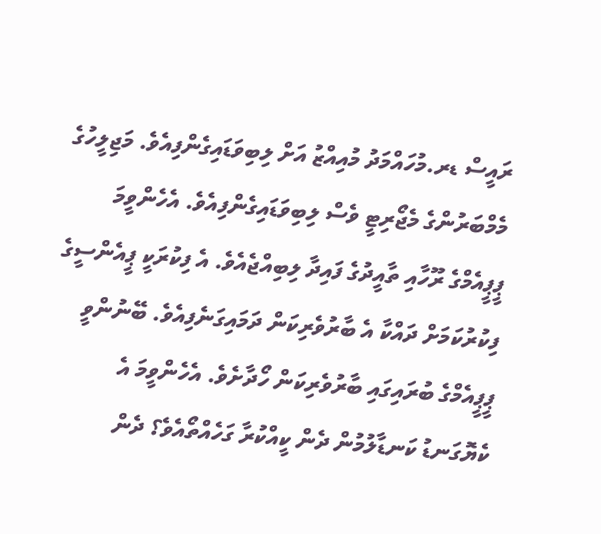ރައީސް ޑރ.މުހައްމަދު މުއިއްޒު އަށް ލިބިވަޑައިގެންފިއެވެ. މަޖިލީހުގެ މެމްބަރުންގެ މެޖޯރިޓީ ވެސް ލިބިވަޑައިގެންފިއެވެ. އެހެންވީމަ ޕީޕީއެމްގެ ރޫހާއި ތާއީދުގެ ފައިދާ ލިބިއްޖެއެވެ. އެ ފިކުރަކީ ޕީއެންސީގެ ފިކުރުކަމަށް ދައްކާ އެ ބާރުވެރިކަން ދަމައިގަނެފިއެވެ. ބޭނުންވީ ޕީޕީއެމްގެ ބުރައިގައި ބާރުވެރިކަން ހޯދާށެވެ. އެހެންވީމަ އެ ކެޔޮގަނޑު ކަނޑާލުމުން ދެން ކީއްކުރާ ގަހެއްތޯއެވެ؟ ދެން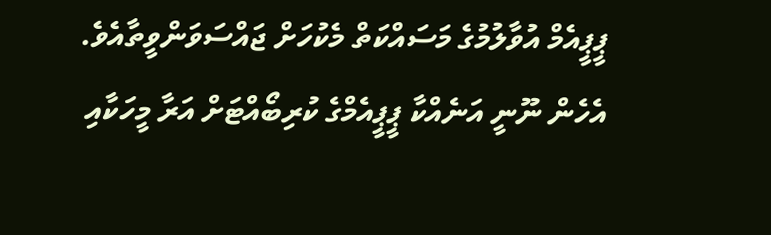ޕީޕީއެމް އުވާލުމުގެ މަސައްކަތް މެކުހަށް ޖައްސަވަންވީތާއެވެ. އެހެން ނޫނީ އަނެއްކާ ޕީޕީއެމްގެ ކުރިބޯއްޓަށް އަރާ މީހަކާއި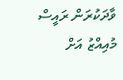ވާދަކުރަން ރައީސް މުއިއްޒު އަށް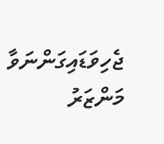ޖެހިވަޑައިގަންނަވާ މަންޒަރު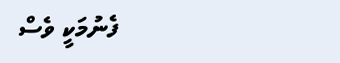ފެނުމަކީ ވެސް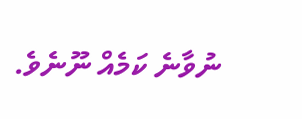ނުވާނެ ކަމެއް ނޫނެވެ.